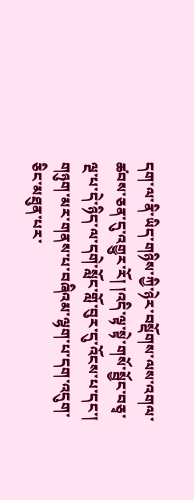དག་ལ་ནི་ཡིད་གཉིས་ཀྱི་ཉེར་བསྡོགས་ལས་འགལ་ཚབས་ཅན་དུ་འགྱུར་རོ། །འདི་ལྟ་སྟེ་གསོ་སྦྱོང་བཅྭ་ལྔ་པ་དེ་ཉིད་ལ་དགེ་སློང་གློ་བུར་དུ་འོངས་པ་དང་། གཉུག་མར་གནས་པ་བཞིའམ་ལྷག་པ་དག་འདུག་ཅིང་མཐུན་པར་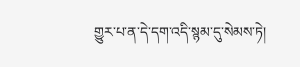གྱུར་པ་ན་དེ་དག་འདི་སྙམ་དུ་སེམས་ཏེ།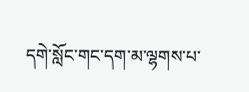དགེ་སློང་གང་དག་མ་ལྷགས་པ་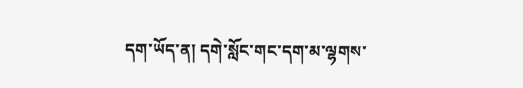དག་ཡོད་ན། དགེ་སློང་གང་དག་མ་ལྷགས་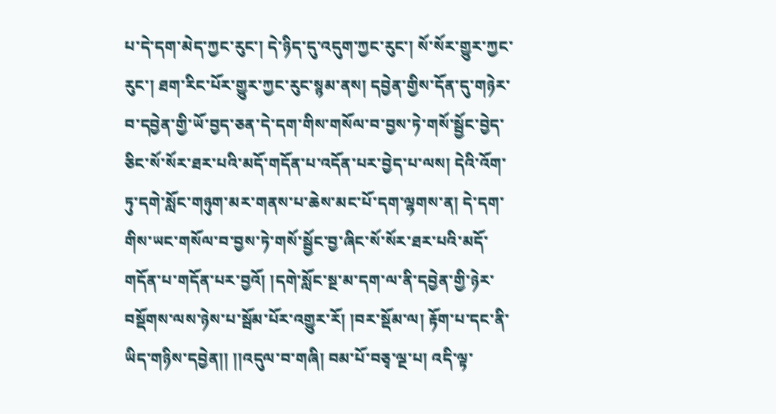པ་དེ་དག་མེད་ཀྱང་རུང་། དེ་ཉིད་དུ་འདུག་ཀྱང་རུང་། སོ་སོར་གྱུར་ཀྱང་རུང་། ཐག་རིང་པོར་གྱུར་ཀྱང་རུང་སྙམ་ནས། དབྱེན་གྱིས་དོན་དུ་གཉེར་བ་དབྱེན་གྱི་ཡོ་བྱད་ཅན་དེ་དག་གིས་གསོལ་བ་བྱས་ཏེ་གསོ་སྦྱོང་བྱེད་ཅིང་སོ་སོར་ཐར་པའི་མདོ་གདོན་པ་འདོན་པར་བྱེད་པ་ལས། དེའི་འོག་ཏུ་དགེ་སློང་གཉུག་མར་གནས་པ་ཆེས་མང་པོ་དག་ལྷགས་ན། དེ་དག་གིས་ཡང་གསོལ་བ་བྱས་ཏེ་གསོ་སྦྱོང་བྱ་ཞིང་སོ་སོར་ཐར་པའི་མདོ་གདོན་པ་གདོན་པར་བྱའོ། །དགེ་སློང་སྔ་མ་དག་ལ་ནི་དབྱེན་གྱི་ཉེར་བསྡོགས་ལས་ཉེས་པ་སྦོམ་པོར་འགྱུར་རོ། །བར་སྡོམ་ལ། རྟོག་པ་དང་ནི་ཡིད་གཉིས་དབྱེན།། །།འདུལ་བ་གཞི། བམ་པོ་བཅྭ་ལྔ་པ། འདི་ལྟ་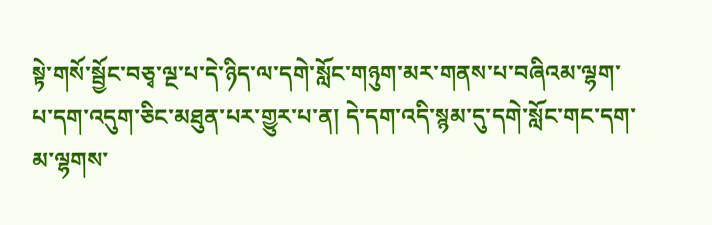སྟེ་གསོ་སྦྱོང་བཅྭ་ལྔ་པ་དེ་ཉིད་ལ་དགེ་སློང་གཉུག་མར་གནས་པ་བཞིའམ་ལྷག་པ་དག་འདུག་ཅིང་མཐུན་པར་གྱུར་པ་ན། དེ་དག་འདི་སྙམ་དུ་དགེ་སློང་གང་དག་མ་ལྷགས་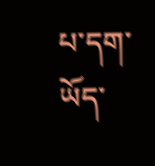པ་དག་ཡོད་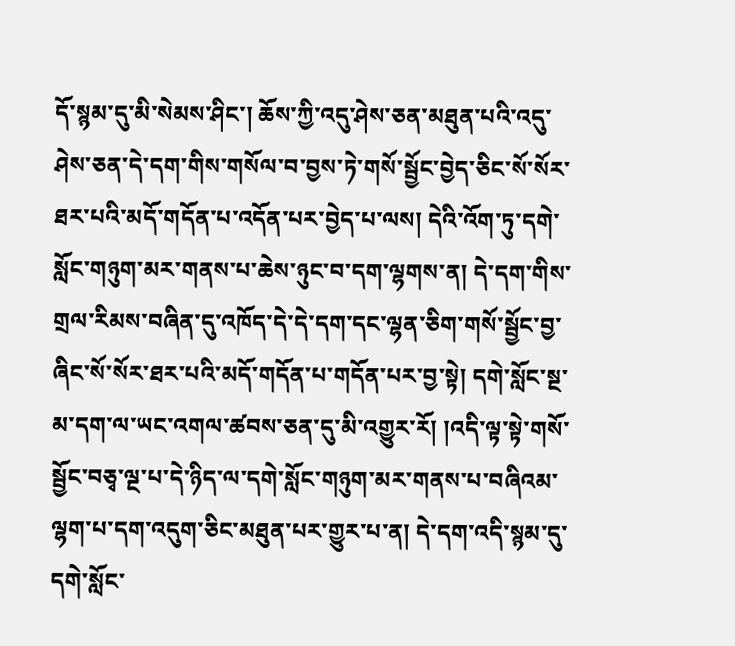དོ་སྙམ་དུ་མི་སེམས་ཤིང་། ཆོས་ཀྱི་འདུ་ཤེས་ཅན་མཐུན་པའི་འདུ་ཤེས་ཅན་དེ་དག་གིས་གསོལ་བ་བྱས་ཏེ་གསོ་སྦྱོང་བྱེད་ཅིང་སོ་སོར་ཐར་པའི་མདོ་གདོན་པ་འདོན་པར་བྱེད་པ་ལས། དེའི་འོག་ཏུ་དགེ་སློང་གཉུག་མར་གནས་པ་ཆེས་ཉུང་བ་དག་ལྷགས་ན། དེ་དག་གིས་གྲལ་རིམས་བཞིན་དུ་འཁོད་དེ་དེ་དག་དང་ལྷན་ཅིག་གསོ་སྦྱོང་བྱ་ཞིང་སོ་སོར་ཐར་པའི་མདོ་གདོན་པ་གདོན་པར་བྱ་སྟེ། དགེ་སློང་སྔ་མ་དག་ལ་ཡང་འགལ་ཚབས་ཅན་དུ་མི་འགྱུར་རོ། །འདི་ལྟ་སྟེ་གསོ་སྦྱོང་བཅྭ་ལྔ་པ་དེ་ཉིད་ལ་དགེ་སློང་གཉུག་མར་གནས་པ་བཞིའམ་ལྷག་པ་དག་འདུག་ཅིང་མཐུན་པར་གྱུར་པ་ན། དེ་དག་འདི་སྙམ་དུ་དགེ་སློང་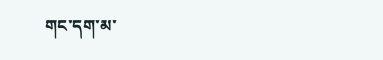གང་དག་མ་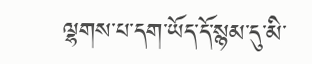ལྷགས་པ་དག་ཡོད་དོ་སྙམ་དུ་མི་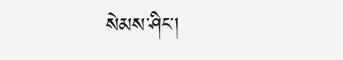སེམས་ཤིང་།